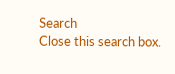Search
Close this search box.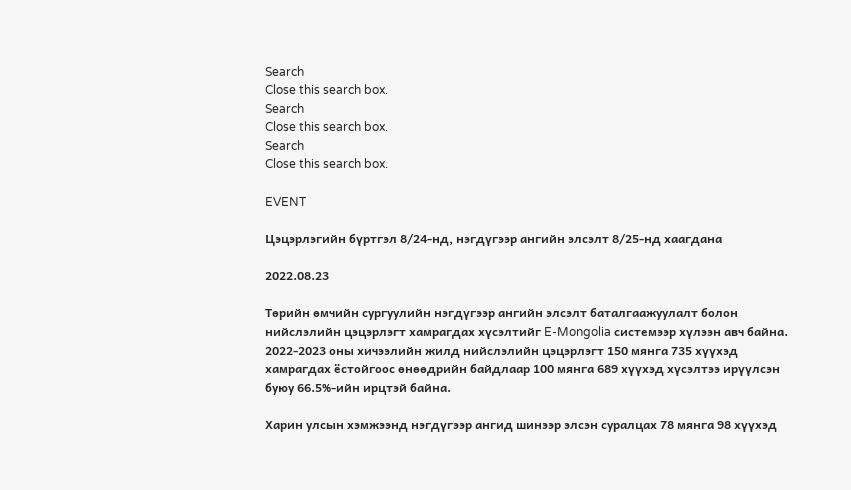Search
Close this search box.
Search
Close this search box.
Search
Close this search box.

EVENT

Цэцэрлэгийн бүртгэл 8/24-нд, нэгдүгээр ангийн элсэлт 8/25-нд хаагдана

2022.08.23

Төрийн өмчийн сургуулийн нэгдүгээр ангийн элсэлт баталгаажуулалт болон нийслэлийн цэцэрлэгт хамрагдах хүсэлтийг E-Mongolia системээр хүлээн авч байна. 2022-2023 оны хичээлийн жилд нийслэлийн цэцэрлэгт 150 мянга 735 хүүхэд хамрагдах ёстойгоос өнөөдрийн байдлаар 100 мянга 689 хүүхэд хүсэлтээ ирүүлсэн буюу 66.5%-ийн ирцтэй байна.

Харин улсын хэмжээнд нэгдүгээр ангид шинээр элсэн суралцах 78 мянга 98 хүүхэд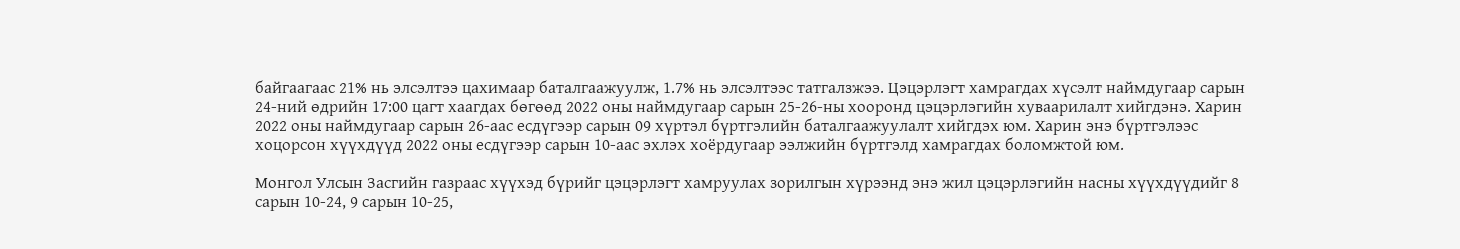байгаагаас 21% нь элсэлтээ цахимаар баталгаажуулж, 1.7% нь элсэлтээс татгалзжээ. Цэцэрлэгт хамрагдах хүсэлт наймдугаар сарын 24-ний өдрийн 17:00 цагт хаагдах бөгөөд 2022 оны наймдугаар сарын 25-26-ны хооронд цэцэрлэгийн хуваарилалт хийгдэнэ. Харин 2022 оны наймдугаар сарын 26-аас есдүгээр сарын 09 хүртэл бүртгэлийн баталгаажуулалт хийгдэх юм. Харин энэ бүртгэлээс хоцорсон хүүхдүүд 2022 оны есдүгээр сарын 10-аас эхлэх хоёрдугаар ээлжийн бүртгэлд хамрагдах боломжтой юм.

Монгол Улсын Засгийн газраас хүүхэд бүрийг цэцэрлэгт хамруулах зорилгын хүрээнд энэ жил цэцэрлэгийн насны хүүхдүүдийг 8 сарын 10-24, 9 сарын 10-25,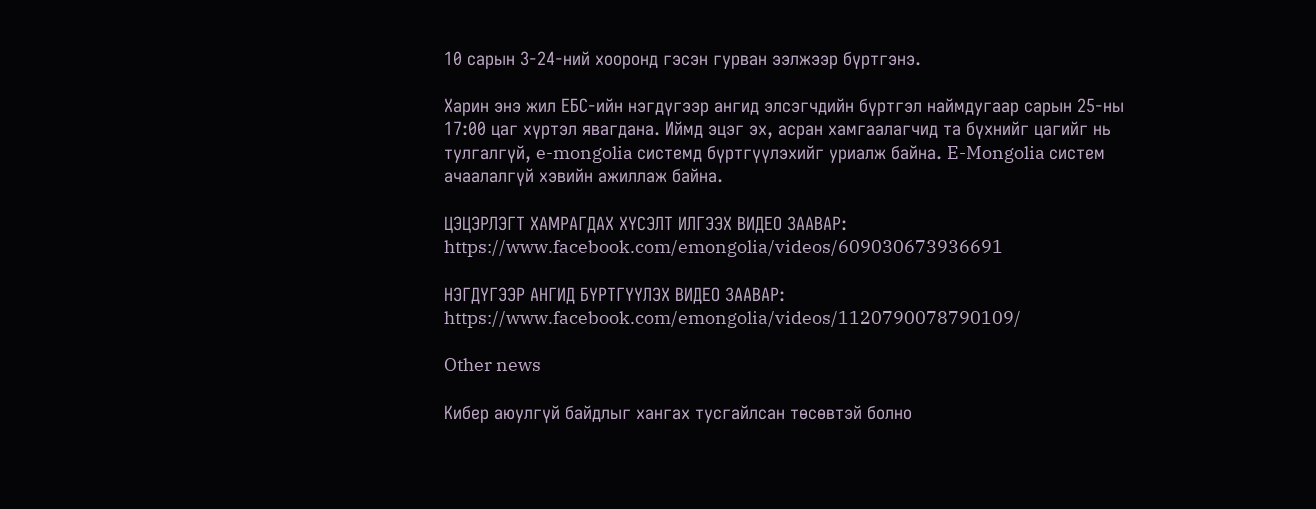10 сарын 3-24-ний хооронд гэсэн гурван ээлжээр бүртгэнэ.

Харин энэ жил ЕБС-ийн нэгдүгээр ангид элсэгчдийн бүртгэл наймдугаар сарын 25-ны 17:00 цаг хүртэл явагдана. Иймд эцэг эх, асран хамгаалагчид та бүхнийг цагийг нь тулгалгүй, e-mongolia системд бүртгүүлэхийг уриалж байна. E-Mongolia систем ачаалалгүй хэвийн ажиллаж байна.

ЦЭЦЭРЛЭГТ ХАМРАГДАХ ХҮСЭЛТ ИЛГЭЭХ ВИДЕО ЗААВАР: https://www.facebook.com/emongolia/videos/609030673936691

НЭГДҮГЭЭР АНГИД БҮРТГҮҮЛЭХ ВИДЕО ЗААВАР: https://www.facebook.com/emongolia/videos/1120790078790109/

Other news

Кибер аюулгүй байдлыг хангах тусгайлсан төсөвтэй болно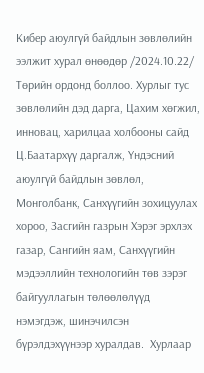Кибер аюулгүй байдлын зөвлөлийн ээлжит хурал өнөөдөр /2024.10.22/ Төрийн ордонд боллоо. Хурлыг тус зөвлөлийн дэд дарга, Цахим хөгжил, инновац, харилцаа холбооны сайд Ц.Баатархүү даргалж, Үндэсний аюулгүй байдлын зөвлөл, Монголбанк, Санхүүгийн зохицуулах хороо, Засгийн газрын Хэрэг эрхлэх газар, Сангийн яам, Санхүүгийн мэдээллийн технологийн төв зэрэг байгууллагын төлөөлөлүүд нэмэгдэж, шинэчилсэн бүрэлдэхүүнээр хуралдав.  Хурлаар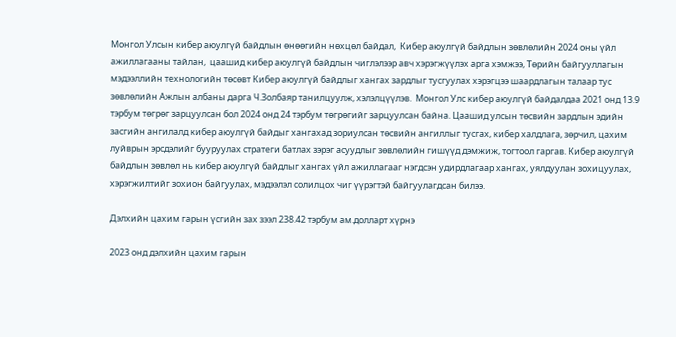Монгол Улсын кибер аюулгүй байдлын өнөөгийн нөхцөл байдал,  Кибер аюулгүй байдлын зөвлөлийн 2024 оны үйл ажиллагааны тайлан,  цаашид кибер аюулгүй байдлын чиглэлээр авч хэрэгжүүлэх арга хэмжээ, Төрийн байгууллагын мэдээллийн технологийн төсөвт Кибер аюулгүй байдлыг хангах зардлыг тусгуулах хэрэгцээ шаардлагын талаар тус зөвлөлийн Ажлын албаны дарга Ч.Золбаяр танилцуулж, хэлэлцүүлэв.  Монгол Улс кибер аюулгүй байдалдаа 2021 онд 13.9 тэрбум төгрөг зарцуулсан бол 2024 онд 24 тэрбум төгрөгийг зарцуулсан байна. Цаашид улсын төсвийн зардлын эдийн засгийн ангилалд кибер аюулгүй байдыг хангахад зориулсан төсвийн ангиллыг тусгах, кибер халдлага, зөрчил, цахим луйврын эрсдэлийг бууруулах стратеги батлах зэрэг асуудлыг зөвлөлийн гишүүд дэмжиж, тогтоол гаргав. Кибер аюулгүй байдлын зөвлөл нь кибер аюулгүй байдлыг хангах үйл ажиллагааг нэгдсэн удирдлагаар хангах, уялдуулан зохицуулах, хэрэгжилтийг зохион байгуулах, мэдээлэл солилцох чиг үүрэгтэй байгуулагдсан билээ.

Дэлхийн цахим гарын үсгийн зах зээл 238.42 тэрбум ам.долларт хүрнэ

2023 онд дэлхийн цахим гарын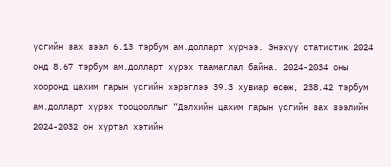үсгийн зах зээл 6.13 тэрбум ам.долларт хүрчээ. Энэхүү статистик 2024 онд 8.67 тэрбум ам.долларт хүрэх таамаглал байна. 2024-2034 оны хооронд цахим гарын үсгийн хэрэглээ 39.3 хувиар өсөж, 238.42 тэрбум ам.долларт хүрэх тооцооллыг “Дэлхийн цахим гарын үсгийн зах зээлийн 2024-2032 он хүртэл хэтийн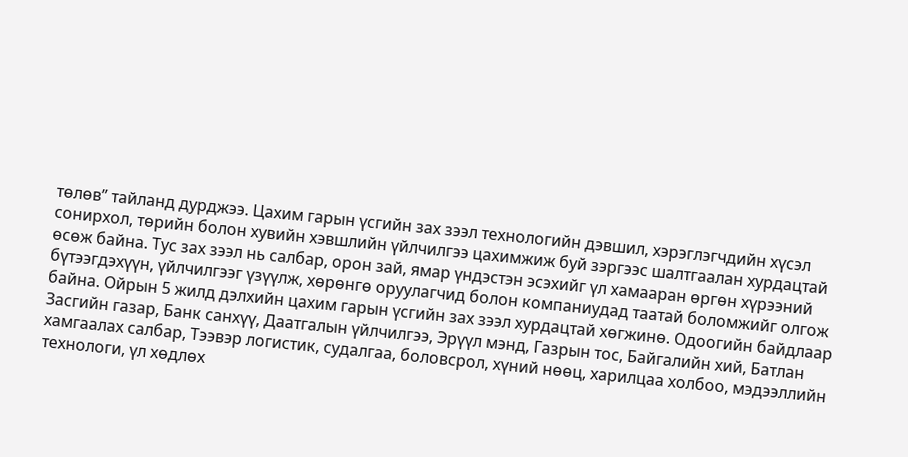төлөв” тайланд дурджээ. Цахим гарын үсгийн зах зээл технологийн дэвшил, хэрэглэгчдийн хүсэл сонирхол, төрийн болон хувийн хэвшлийн үйлчилгээ цахимжиж буй зэргээс шалтгаалан хурдацтай өсөж байна. Тус зах зээл нь салбар, орон зай, ямар үндэстэн эсэхийг үл хамааран өргөн хүрээний бүтээгдэхүүн, үйлчилгээг үзүүлж, хөрөнгө оруулагчид болон компаниудад таатай боломжийг олгож байна. Ойрын 5 жилд дэлхийн цахим гарын үсгийн зах зээл хурдацтай хөгжинө. Одоогийн байдлаар Засгийн газар, Банк санхүү, Даатгалын үйлчилгээ, Эрүүл мэнд, Газрын тос, Байгалийн хий, Батлан хамгаалах салбар, Тээвэр логистик, судалгаа, боловсрол, хүний нөөц, харилцаа холбоо, мэдээллийн технологи, үл хөдлөх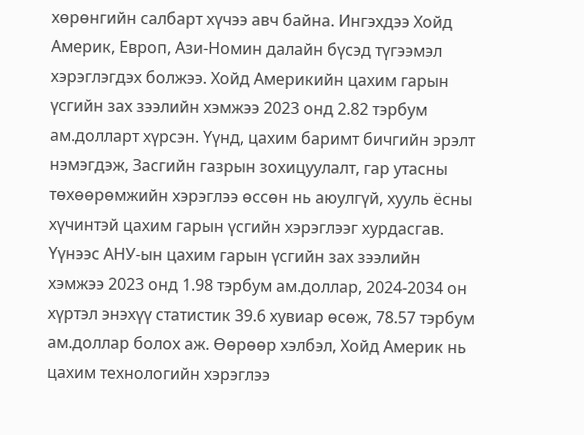хөрөнгийн салбарт хүчээ авч байна. Ингэхдээ Хойд Америк, Европ, Ази-Номин далайн бүсэд түгээмэл хэрэглэгдэх болжээ. Хойд Америкийн цахим гарын үсгийн зах зээлийн хэмжээ 2023 онд 2.82 тэрбум ам.долларт хүрсэн. Үүнд, цахим баримт бичгийн эрэлт нэмэгдэж, Засгийн газрын зохицуулалт, гар утасны төхөөрөмжийн хэрэглээ өссөн нь аюулгүй, хууль ёсны хүчинтэй цахим гарын үсгийн хэрэглээг хурдасгав. Үүнээс АНУ-ын цахим гарын үсгийн зах зээлийн хэмжээ 2023 онд 1.98 тэрбум ам.доллар, 2024-2034 он хүртэл энэхүү статистик 39.6 хувиар өсөж, 78.57 тэрбум ам.доллар болох аж. Өөрөөр хэлбэл, Хойд Америк нь цахим технологийн хэрэглээ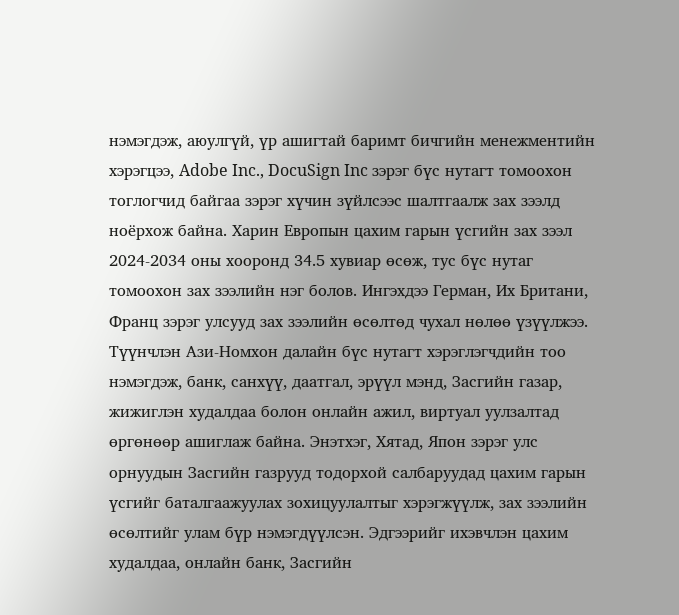нэмэгдэж, аюулгүй, үр ашигтай баримт бичгийн менежментийн хэрэгцээ, Adobe Inc., DocuSign Inc зэрэг бүс нутагт томоохон тоглогчид байгаа зэрэг хүчин зүйлсээс шалтгаалж зах зээлд ноёрхож байна. Харин Европын цахим гарын үсгийн зах зээл 2024-2034 оны хооронд 34.5 хувиар өсөж, тус бүс нутаг томоохон зах зээлийн нэг болов. Ингэхдээ Герман, Их Британи, Франц зэрэг улсууд зах зээлийн өсөлтөд чухал нөлөө үзүүлжээ. Түүнчлэн Ази-Номхон далайн бүс нутагт хэрэглэгчдийн тоо нэмэгдэж, банк, санхүү, даатгал, эрүүл мэнд, Засгийн газар, жижиглэн худалдаа болон онлайн ажил, виртуал уулзалтад өргөнөөр ашиглаж байна. Энэтхэг, Хятад, Япон зэрэг улс орнуудын Засгийн газрууд тодорхой салбаруудад цахим гарын үсгийг баталгаажуулах зохицуулалтыг хэрэгжүүлж, зах зээлийн өсөлтийг улам бүр нэмэгдүүлсэн. Эдгээрийг ихэвчлэн цахим худалдаа, онлайн банк, Засгийн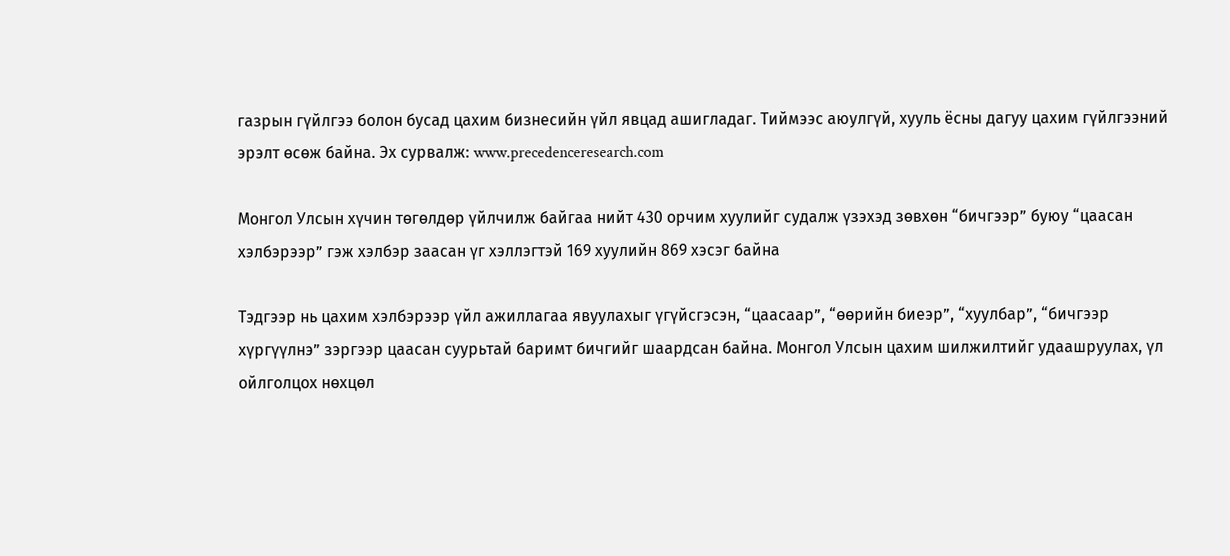газрын гүйлгээ болон бусад цахим бизнесийн үйл явцад ашигладаг. Тиймээс аюулгүй, хууль ёсны дагуу цахим гүйлгээний эрэлт өсөж байна. Эх сурвалж: www.precedenceresearch.com

Монгол Улсын хүчин төгөлдөр үйлчилж байгаа нийт 430 орчим хуулийг судалж үзэхэд зөвхөн “бичгээр” буюу “цаасан хэлбэрээр” гэж хэлбэр заасан үг хэллэгтэй 169 хуулийн 869 хэсэг байна

Тэдгээр нь цахим хэлбэрээр үйл ажиллагаа явуулахыг үгүйсгэсэн, “цаасаар”, “өөрийн биеэр”, “хуулбар”, “бичгээр хүргүүлнэ” зэргээр цаасан суурьтай баримт бичгийг шаардсан байна. Монгол Улсын цахим шилжилтийг удаашруулах, үл ойлголцох нөхцөл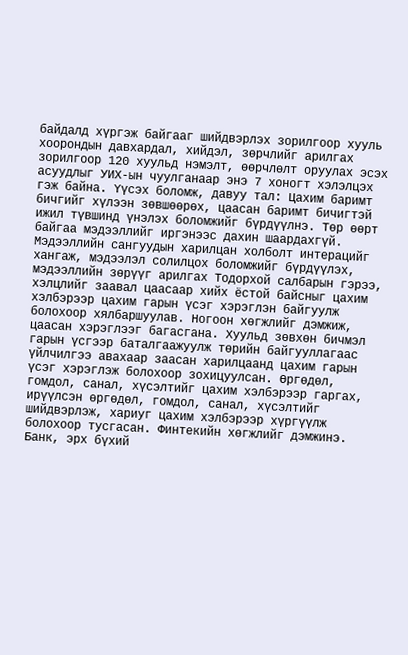байдалд хүргэж байгааг шийдвэрлэх зорилгоор хууль хоорондын давхардал, хийдэл, зөрчлийг арилгах зорилгоор 120 хуульд нэмэлт, өөрчлөлт оруулах эсэх асуудлыг УИХ-ын чуулганаар энэ 7 хоногт хэлэлцэх гэж байна. Үүсэх боломж, давуу тал: Цахим баримт бичгийг хүлээн зөвшөөрөх, цаасан баримт бичигтэй ижил түвшинд үнэлэх боломжийг бүрдүүлнэ. Төр өөрт байгаа мэдээллийг иргэнээс дахин шаардахгүй. Мэдээллийн сангуудын харилцан холболт интерацийг хангаж, мэдээлэл солилцох боломжийг бүрдүүлэх, мэдээллийн зөрүүг арилгах Тодорхой салбарын гэрээ, хэлцлийг заавал цаасаар хийх ёстой байсныг цахим хэлбэрээр цахим гарын үсэг хэрэглэн байгуулж болохоор хялбаршуулав. Ногоон хөгжлийг дэмжиж, цаасан хэрэглээг багасгана. Хуульд зөвхөн бичмэл гарын үсгээр баталгаажуулж төрийн байгууллагаас үйлчилгээ авахаар заасан харилцаанд цахим гарын үсэг хэрэглэж болохоор зохицуулсан. Өргөдөл, гомдол, санал, хүсэлтийг цахим хэлбэрээр гаргах, ирүүлсэн өргөдөл, гомдол, санал, хүсэлтийг шийдвэрлэж, хариуг цахим хэлбэрээр хүргүүлж болохоор тусгасан. Финтекийн хөгжлийг дэмжинэ. Банк, эрх бүхий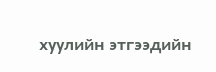хуулийн этгээдийн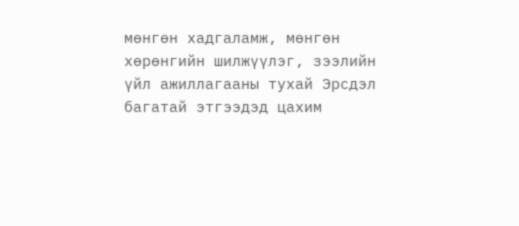мөнгөн хадгаламж, мөнгөн хөрөнгийн шилжүүлэг, зээлийн үйл ажиллагааны тухай Эрсдэл багатай этгээдэд цахим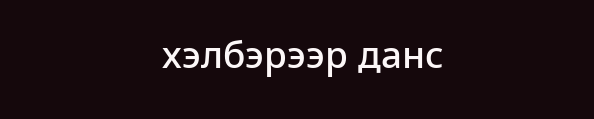хэлбэрээр данс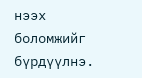нээх боломжийг бүрдүүлнэ.